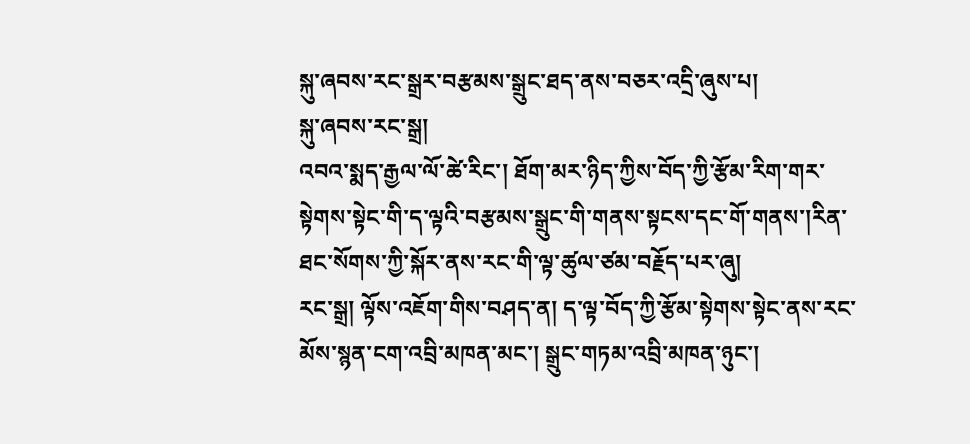སྐུ་ཞབས་རང་སྒྲར་བརྩམས་སྒྲུང་ཐད་ནས་བཅར་འདྲི་ཞུས་པ།
སྐུ་ཞབས་རང་སྒྲ།
འབའ་སྨད་རྒྱལ་ལོ་ཚེ་རིང་། ཐོག་མར་ཉིད་ཀྱིས་བོད་ཀྱི་རྩོམ་རིག་གར་སྟེགས་སྟེང་གི་ད་ལྟའི་བརྩམས་སྒྲུང་གི་གནས་སྟངས་དང་གོ་གནས་།རིན་ཐང་སོགས་ཀྱི་སྐོར་ནས་རང་གི་ལྟ་ཚུལ་ཙམ་བརྗོད་པར་ཞུ།
རང་སྒྲ། ལྟོས་འཇོག་གིས་བཤད་ན། ད་ལྟ་བོད་ཀྱི་རྩོམ་སྟེགས་སྟེང་ནས་རང་མོས་སྙན་ངག་འབྲི་མཁན་མང་། སྒྲུང་གཏམ་འབྲི་མཁན་ཉུང་།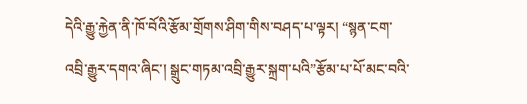དེའི་རྒྱུ་རྐྱེན་ནི་ཁོ་བོའི་རྩོམ་གྲོགས་ཤིག་གིས་བཤད་པ་ལྟར། “སྙན་ངག་འབྲི་རྒྱུར་དགའ་ཞིང་། སྒྲུང་གཏམ་འབྲི་རྒྱུར་སྐྲག་པའི”རྩོམ་པ་པོ་མང་བའི་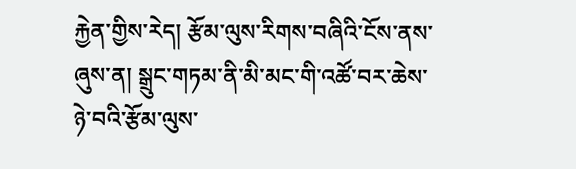རྐྱེན་གྱིས་རེད། རྩོམ་ལུས་རིགས་བཞིའི་ངོས་ནས་ཞུས་ན། སྒྲུང་གཏམ་ནི་མི་མང་གི་འཚོ་བར་ཆེས་ཉེ་བའི་རྩོམ་ལུས་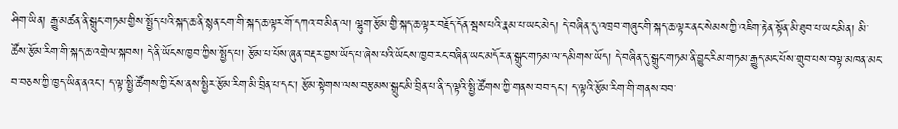ཤིག་ཡིན། རྒྱུ་མཚན་ནི་སྒྲུང་གཏམ་གྱིས་སྤྱོད་པའི་སྐད་ཆ་ནི་སྙན་ངག་གི་སྐད་ཆ་ལྟར་གོ་དཀའ་བ་མིན་ལ། ལྷུག་རྩོམ་གྱི་སྐད་ཆ་ལྟར་བརྗོད་དོན་སྦས་པའི་རྣམ་པ་ཡང་མེད། དེ་བཞིན་དུ་འཁྲབ་གཞུང་གི་སྐད་ཆ་ལྟར་ནང་སེམས་ཀྱི་འཇིག་རྟེན་སྟོན་མི་ཐུབ་པ་ཡང་མིན། མི་ཚོས་རྩོམ་རིག་གི་སྐད་ཆ་འགྲེལ་སྐབས། དེ་ནི་ཡོངས་ཁྱབ་ཀྱིས་སྤྱོད་པ། རྩོམ་པ་པོས་ཞུན་བརྡར་བྱས་ཡོད་པ་ཞེས་པའི་ཡོངས་ཁྱབ་རང་བཞིན་ཡང་མདོར་ན་སྒྲུང་གཏམ་ལ་དམིགས་ཡོད། དེ་བཞིན་དུ་སྒྲུང་གཏམ་ནི་བྱུང་རིམ་གཏམ་རྒྱུད་མང་པོས་གྲུབ་པས་བལྟ་མཁན་མང་བ་བཅས་ཀྱི་ཁྱད་ཡིན་ནའང་། ད་ལྟ་སྤྱི་ཚོགས་ཀྱི་ངོས་ནས་སྤྱིར་རྩོམ་རིག་མི་བྲིན་པ་དང་། རྩོམ་སྟེགས་ལས་བརྩམས་སྒྲུང་མི་བྲིན་པ་ནི་ད་ལྟའི་སྤྱི་ཚོགས་ཀྱི་གནས་བབ་དང་། ད་ལྟའི་རྩོམ་རིག་གི་གནས་བབ་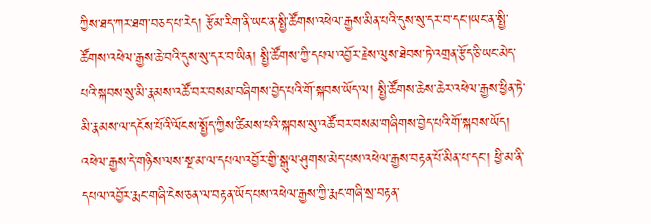ཀྱིས་ཐད་ཀར་ཐག་བཅད་པ་རེད། རྩོམ་རིག་ནི་ཡང་ན་སྤྱི་ཚོགས་འཕེལ་རྒྱས་མིན་པའི་དུས་སུ་དར་བ་དང་།ཡང་ན་སྤྱི་ཚོགས་འཕེལ་རྒྱས་ཆེ་བའི་དུས་སུ་དར་བ་ཡིན། སྤྱི་ཚོགས་ཀྱི་དཔལ་འབྱོར་རྗེས་ལུས་ཐེབས་ཏེ་འགྲན་རྩོད་ཅི་ཡང་མེད་པའི་སྐབས་སུ་མི་རྣམས་འཚོ་བར་བསམ་བཞིགས་བྱེད་པའི་གོ་སྐབས་ཡོད་ལ། སྤྱི་ཚོགས་ཆེས་ཆེར་འཕེལ་རྒྱས་ཕྱིན་ཏེ་མི་རྣམས་ལ་དངོས་པོའི་ལོངས་སྤྱོད་ཀྱིས་ཚིམས་པའི་སྐབས་སུ་འཚོ་བར་བསམ་གཞིགས་བྱེད་པའི་གོ་སྐབས་ཡོད། འཕེལ་རྒྱས་དེ་གཉིས་ལས་སྔ་མ་ལ་དཔལ་འབྱོར་གྱི་སྒུལ་ཤུགས་མེད་པས་འཕེལ་རྒྱས་བརྟན་པོ་མིན་པ་དང་། ཕྱི་མ་ནི་དཔལ་འབྱོར་རྨང་གཞི་ངེས་ཅན་ལ་བརྟན་ཡོད་པས་འཕེལ་རྒྱས་ཀྱི་རྨང་གཞི་སྲ་བརྟན་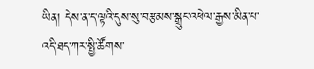ཡིན། དེས་ན་ད་ལྟའི་དུས་སུ་བརྩམས་སྒྲུང་འཕེལ་རྒྱས་མིན་པ་འདི་ཐད་ཀར་སྤྱི་ཚོགས་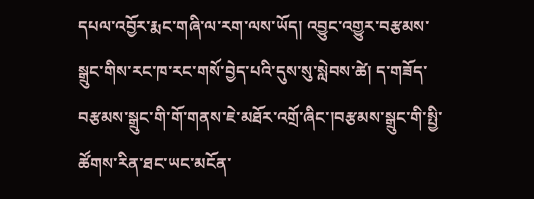དཔལ་འབྱོར་རྨང་གཞི་ལ་རག་ལས་ཡོད། འབྱུང་འགྱུར་བརྩམས་སྒྲུང་གིས་རང་ཁ་རང་གསོ་བྱེད་པའི་དུས་སུ་སླེབས་ཚེ། ད་གཟོད་བརྩམས་སྒྲུང་གི་གོ་གནས་ཇེ་མཐོར་འགྲོ་ཞིང་།བརྩམས་སྒྲུང་གི་སྤྱི་ཚོགས་རིན་ཐང་ཡང་མངོན་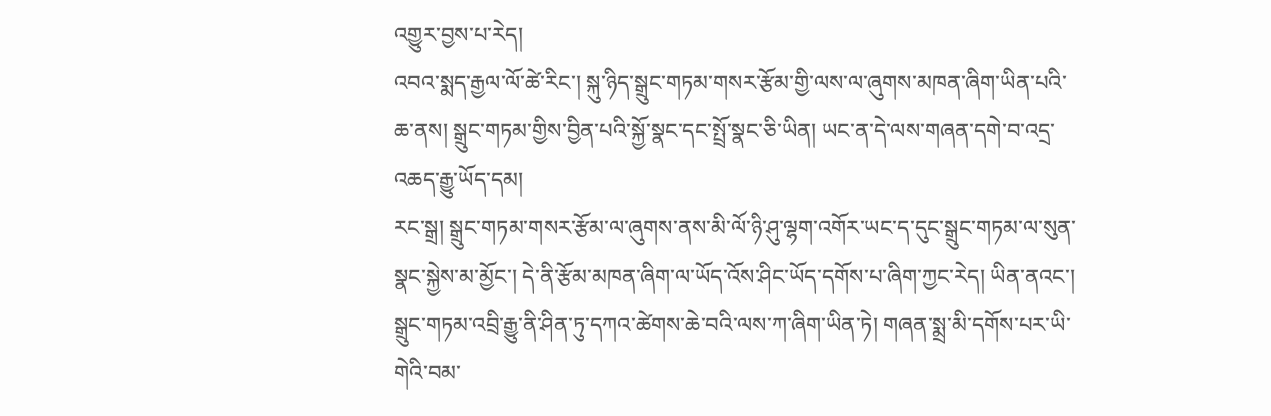འགྱུར་བྱས་པ་རེད།
འབའ་སྨད་རྒྱལ་ལོ་ཚེ་རིང་། སྐུ་ཉིད་སྒྲུང་གཏམ་གསར་རྩོམ་གྱི་ལས་ལ་ཞུགས་མཁན་ཞིག་ཡིན་པའི་ཆ་ནས། སྒྲུང་གཏམ་གྱིས་བྱིན་པའི་སྐྱོ་སྣང་དང་སྤྲོ་སྣང་ཅི་ཡིན། ཡང་ན་དེ་ལས་གཞན་དགེ་བ་འདྲ་འཆད་རྒྱུ་ཡོད་དམ།
རང་སྒྲ། སྒྲུང་གཏམ་གསར་རྩོམ་ལ་ཞུགས་ནས་མི་ལོ་ཉི་ཤུ་ལྷག་འགོར་ཡང་ད་དུང་སྒྲུང་གཏམ་ལ་སུན་སྣང་སྐྱེས་མ་མྱོང་། དེ་ནི་རྩོམ་མཁན་ཞིག་ལ་ཡོད་འོས་ཤིང་ཡོད་དགོས་པ་ཞིག་ཀྱང་རེད། ཡིན་ནའང་། སྒྲུང་གཏམ་འབྲི་རྒྱུ་ནི་ཤིན་ཏུ་དཀའ་ཚེགས་ཆེ་བའི་ལས་ཀ་ཞིག་ཡིན་ཏེ། གཞན་སྨྲ་མི་དགོས་པར་ཡི་གེའི་བམ་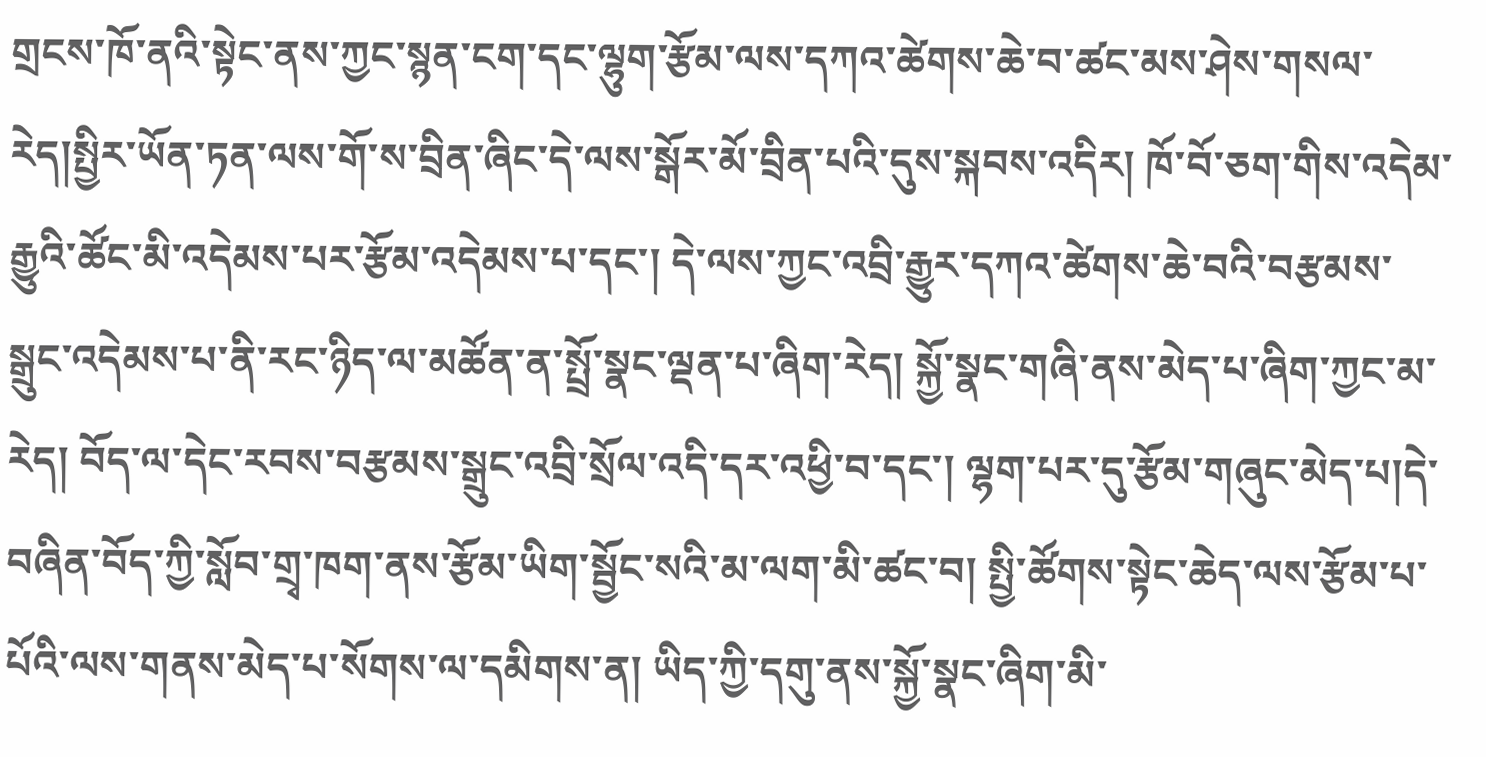གྲངས་ཁོ་ནའི་སྟེང་ནས་ཀྱང་སྙན་ངག་དང་ལྷུག་རྩོམ་ལས་དཀའ་ཚེགས་ཆེ་བ་ཚང་མས་ཤེས་གསལ་རེད།སྤྱིར་ཡོན་ཏན་ལས་གོ་ས་བྲིན་ཞིང་དེ་ལས་སྒོར་མོ་བྲིན་པའི་དུས་སྐབས་འདིར། ཁོ་བོ་ཅག་གིས་འདེམ་རྒྱུའི་ཚོང་མི་འདེམས་པར་རྩོམ་འདེམས་པ་དང་། དེ་ལས་ཀྱང་འབྲི་རྒྱུར་དཀའ་ཚེགས་ཆེ་བའི་བརྩམས་སྒྲུང་འདེམས་པ་ནི་རང་ཉིད་ལ་མཚོན་ན་སྤྲོ་སྣང་ལྡན་པ་ཞིག་རེད། སྐྱོ་སྣང་གཞི་ནས་མེད་པ་ཞིག་ཀྱང་མ་རེད། བོད་ལ་དེང་རབས་བརྩམས་སྒྲུང་འབྲི་སྲོལ་འདི་དར་འཕྱི་བ་དང་། ལྷག་པར་དུ་རྩོམ་གཞུང་མེད་པ།དེ་བཞིན་བོད་ཀྱི་སློབ་གྲྭ་ཁག་ནས་རྩོམ་ཡིག་སྦྱོང་སའི་མ་ལག་མི་ཚང་བ། སྤྱི་ཚོགས་སྟེང་ཆེད་ལས་རྩོམ་པ་པོའི་ལས་གནས་མེད་པ་སོགས་ལ་དམིགས་ན། ཡིད་ཀྱི་དགུ་ནས་སྐྱོ་སྣང་ཞིག་མི་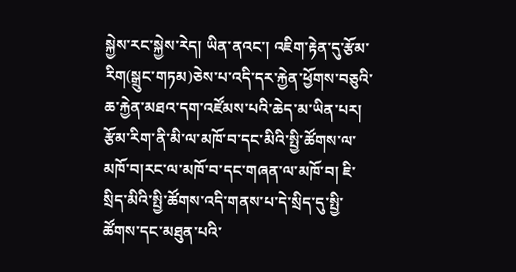སྐྱེས་རང་སྐྱེས་རེད། ཡིན་ནའང་། འཇིག་རྟེན་དུ་རྩོམ་རིག(སྒྲུང་གཏམ)ཅེས་པ་འདི་དར་རྐྱེན་ཕྱོགས་བཅུའི་ཆ་རྐྱེན་མཐའ་དག་འཛོམས་པའི་ཆེད་མ་ཡིན་པར། རྩོམ་རིག་ནི་མི་ལ་མཁོ་བ་དང་མིའི་སྤྱི་ཚོགས་ལ་མཁོ་བ།རང་ལ་མཁོ་བ་དང་གཞན་ལ་མཁོ་བ། ཇི་སྲིད་མིའི་སྤྱི་ཚོགས་འདི་གནས་པ་དེ་སྲིད་དུ་སྤྱི་ཚོགས་དང་མཐུན་པའི་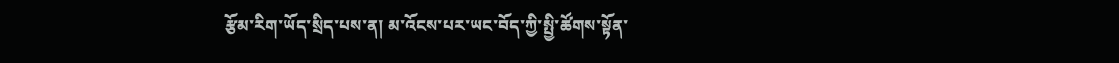རྩོམ་རིག་ཡོད་སྲིད་པས་ན། མ་འོངས་པར་ཡང་བོད་ཀྱི་སྤྱི་ཚོགས་སྟོན་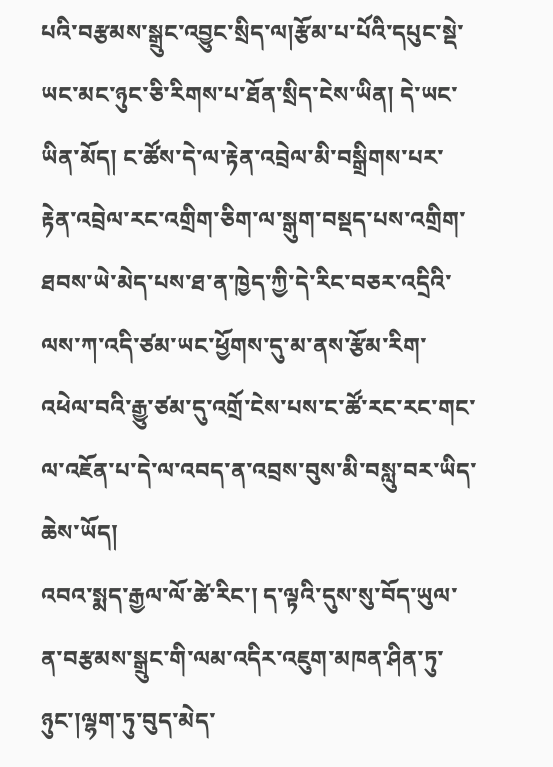པའི་བརྩམས་སྒྲུང་འབྱུང་སྲིད་ལ།རྩོམ་པ་པོའི་དཔུང་སྡེ་ཡང་མང་ཉུང་ཅི་རིགས་པ་ཐོན་སྲིད་ངེས་ཡིན། དེ་ཡང་ཡིན་མོད། ང་ཚོས་དེ་ལ་རྟེན་འབྲེལ་མི་བསྒྲིགས་པར་རྟེན་འབྲེལ་རང་འགྲིག་ཅིག་ལ་སྒུག་བསྡད་པས་འགྲིག་ཐབས་ཡེ་མེད་པས་ཐ་ན་ཁྱེད་ཀྱི་དེ་རིང་བཅར་འདྲིའི་ལས་ཀ་འདི་ཙམ་ཡང་ཕྱོགས་དུ་མ་ནས་རྩོམ་རིག་འཕེལ་བའི་རྒྱུ་ཙམ་དུ་འགྲོ་ངེས་པས་ང་ཚོ་རང་རང་གང་ལ་འཇོན་པ་དེ་ལ་འབད་ན་འབྲས་བུས་མི་བསླུ་བར་ཡིད་ཆེས་ཡོད།
འབའ་སྨད་རྒྱལ་ལོ་ཚེ་རིང་། ད་ལྟའི་དུས་སུ་བོད་ཡུལ་ན་བརྩམས་སྒྲུང་གི་ལམ་འདིར་འཇུག་མཁན་ཤིན་ཏུ་ཉུང་།ལྷག་ཏུ་བུད་མེད་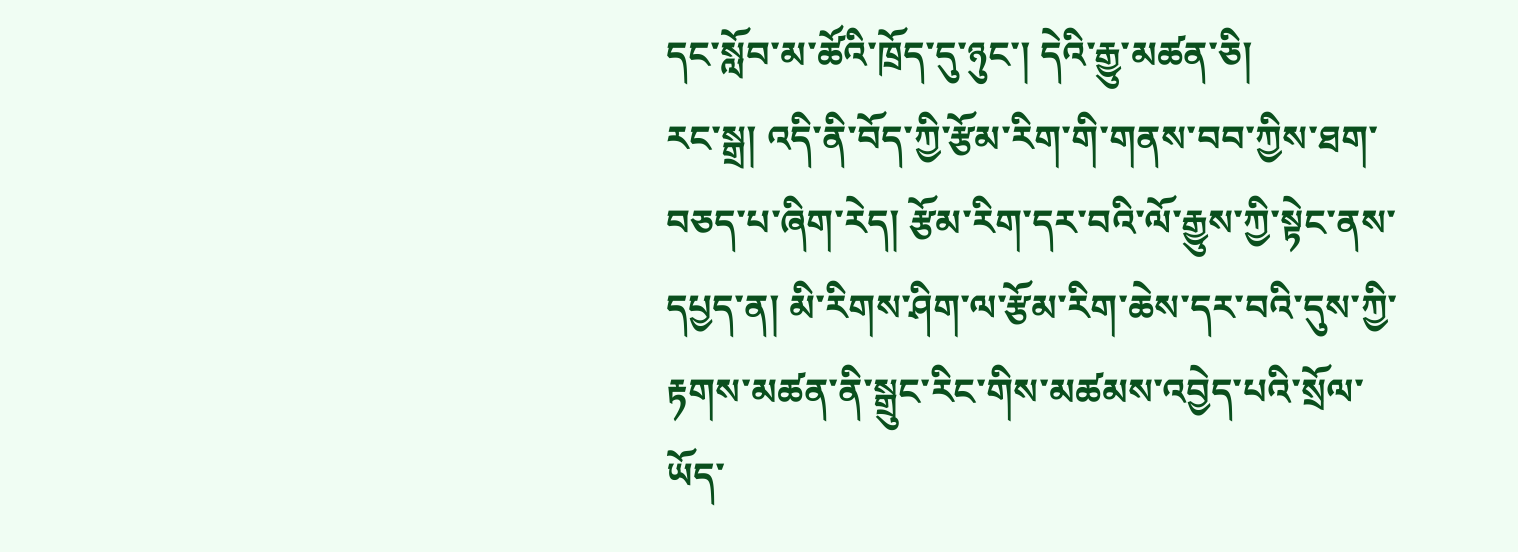དང་སློབ་མ་ཚོའི་ཁྲོད་དུ་ཉུང་། དེའི་རྒྱུ་མཚན་ཅི།
རང་སྒྲ། འདི་ནི་བོད་ཀྱི་རྩོམ་རིག་གི་གནས་བབ་ཀྱིས་ཐག་བཅད་པ་ཞིག་རེད། རྩོམ་རིག་དར་བའི་ལོ་རྒྱུས་ཀྱི་སྟེང་ནས་དཔྱད་ན། མི་རིགས་ཤིག་ལ་རྩོམ་རིག་ཆེས་དར་བའི་དུས་ཀྱི་རྟགས་མཚན་ནི་སྒྲུང་རིང་གིས་མཚམས་འབྱེད་པའི་སྲོལ་ཡོད་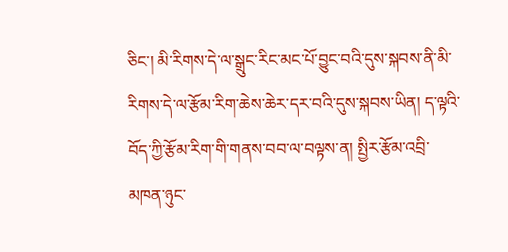ཅིང་། མི་རིགས་དེ་ལ་སྒྲུང་རིང་མང་པོ་བྱུང་བའི་དུས་སྐབས་ནི་མི་རིགས་དེ་ལ་རྩོམ་རིག་ཆེས་ཆེར་དར་བའི་དུས་སྐབས་ཡིན། ད་ལྟའི་བོད་ཀྱི་རྩོམ་རིག་གི་གནས་བབ་ལ་བལྟས་ན། སྤྱིར་རྩོམ་འབྲི་མཁན་ཉུང་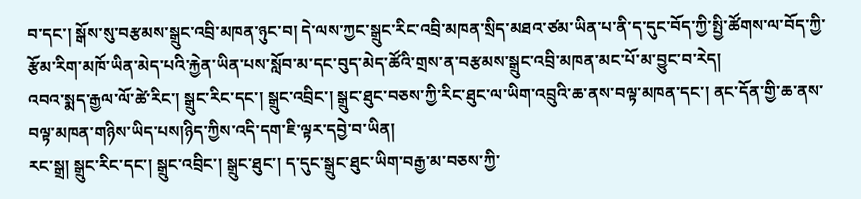བ་དང་། སྒོས་སུ་བརྩམས་སྒྲུང་འབྲི་མཁན་ཉུང་བ། དེ་ལས་ཀྱང་སྒྲུང་རིང་འབྲི་མཁན་སྲིད་མཐའ་ཙམ་ཡིན་པ་ནི་ད་དུང་བོད་ཀྱི་སྤྱི་ཚོགས་ལ་བོད་ཀྱི་རྩོམ་རིག་མཁོ་ཡིན་མེད་པའི་རྐྱེན་ཡིན་པས་སློབ་མ་དང་བུད་མེད་ཚོའི་གྲས་ན་བརྩམས་སྒྲུང་འབྲི་མཁན་མང་པོ་མ་བྱུང་བ་རེད།
འབའ་སྨད་རྒྱལ་ལོ་ཚེ་རིང་། སྒྲུང་རིང་དང་། སྒྲུང་འབྲིང་། སྒྲུང་ཐུང་བཅས་ཀྱི་རིང་ཐུང་ལ་ཡིག་འབྲུའི་ཆ་ནས་བལྟ་མཁན་དང་། ནང་དོན་གྱི་ཆ་ནས་བལྟ་མཁན་གཉིས་ཡིད་པས།ཉིད་ཀྱིས་འདི་དག་ཇི་ལྟར་དབྱེ་བ་ཡིན།
རང་སྒྲ། སྒྲུང་རིང་དང་། སྒྲུང་འབྲིང་། སྒྲུང་ཐུང་། ད་དུང་སྒྲུང་ཐུང་ཡིག་བརྒྱ་མ་བཅས་ཀྱི་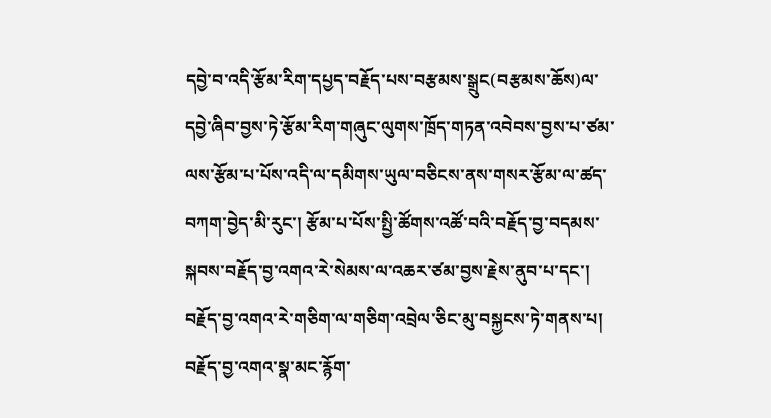དབྱེ་བ་འདི་རྩོམ་རིག་དཔྱད་བརྗོད་པས་བརྩམས་སྒྲུང(བརྩམས་ཆོས)ལ་དབྱེ་ཞིབ་བྱས་ཏེ་རྩོམ་རིག་གཞུང་ལུགས་ཁྲོད་གཏན་འབེབས་བྱས་པ་ཙམ་ལས་རྩོམ་པ་པོས་འདི་ལ་དམིགས་ཡུལ་བཅིངས་ནས་གསར་རྩོམ་ལ་ཚད་བཀག་བྱེད་མི་རུང་། རྩོམ་པ་པོས་སྤྱི་ཚོགས་འཚོ་བའི་བརྗོད་བྱ་བདམས་སྐབས་བརྗོད་བྱ་འགའ་རེ་སེམས་ལ་འཆར་ཙམ་བྱས་རྗེས་ནུབ་པ་དང་། བརྗོད་བྱ་འགའ་རེ་གཅིག་ལ་གཅིག་འབྲེལ་ཅིང་མུ་བསྐྱངས་ཏེ་གནས་པ། བརྗོད་བྱ་འགའ་སྣ་མང་རྙོག་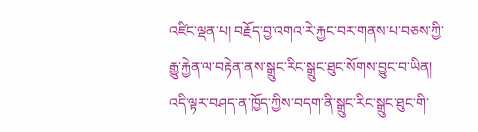འཛིང་ལྡན་པ། བརྗོད་བྱ་འགའ་རེ་རྐྱང་བར་གནས་པ་བཅས་ཀྱི་རྒྱུ་རྐྱེན་ལ་བརྟེན་ནས་སྒྲུང་རིང་སྒྲུང་ཐུང་སོགས་བྱུང་བ་ཡིན། འདི་ལྟར་བཤད་ན་ཁྱོད་ཀྱིས་བདག་ནི་སྒྲུང་རིང་སྒྲུང་ཐུང་གི་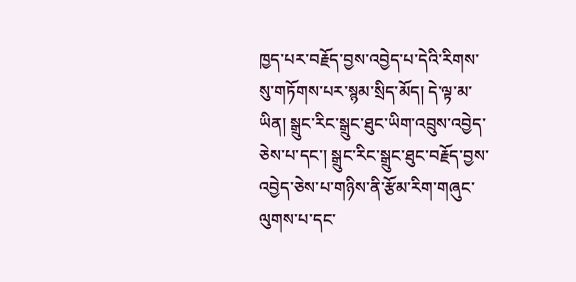ཁྱད་པར་བརྗོད་བྱས་འབྱེད་པ་དེའི་རིགས་སུ་གཏོགས་པར་སྙམ་སྲིད་མོད། དེ་ལྟ་མ་ཡིན། སྒྲུང་རིང་སྒྲུང་ཐུང་ཡིག་འབྲུས་འབྱེད་ཅེས་པ་དང་། སྒྲུང་རིང་སྒྲུང་ཐུང་བརྗོད་བྱས་འབྱེད་ཅེས་པ་གཉིས་ནི་རྩོམ་རིག་གཞུང་ལུགས་པ་དང་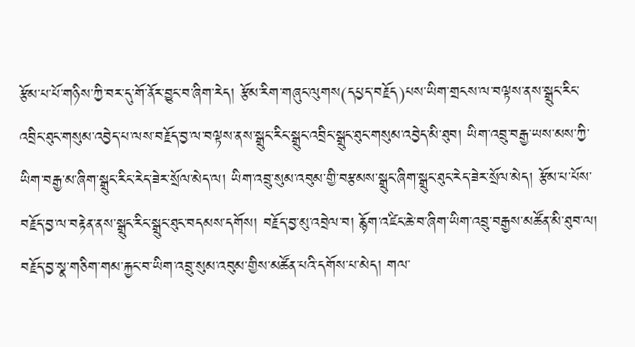རྩོམ་པ་པོ་གཉིས་ཀྱི་བར་དུ་གོ་ནོར་བྱུང་བ་ཞིག་རེད། རྩོམ་རིག་གཞུང་ལུགས(དཔྱད་བརྗོད)པས་ཡིག་གྲངས་ལ་བལྟས་ནས་སྒྲུང་རིང་འབྲིང་ཐུང་གསུམ་འབྱེད་པ་ལས་བརྗོད་བྱ་ལ་བལྟས་ནས་སྒྲུང་རིང་སྒྲུང་འབྲིང་སྒྲུང་ཐུང་གསུམ་འབྱེད་མི་ཐུབ། ཡིག་འབྲུ་བརྒྱ་ཡས་མས་ཀྱི་ཡིག་བརྒྱ་མ་ཞིག་སྒྲུང་རིང་རེད་ཟེར་སྲོལ་མེད་ལ། ཡིག་འབྲུ་སུམ་འབུམ་གྱི་བརྩམས་སྒྲུང་ཞིག་སྒྲུང་ཐུང་རེད་ཟེར་སྲོལ་མེད། རྩོམ་པ་པོས་བརྗོད་བྱ་ལ་བརྟེན་ནས་སྒྲུང་རིང་སྒྲུང་ཐུང་བདམས་དགོས། བརྗོད་བྱ་མུ་འབྲེལ་བ། རྙོག་འཛིང་ཆེ་བ་ཞིག་ཡིག་འབྲུ་བརྒྱས་མཚོན་མི་ཐུབ་ལ། བརྗོད་བྱ་སྣ་གཅིག་གམ་རྐྱང་བ་ཡིག་འབྲུ་སུམ་འབུམ་གྱིས་མཚོན་པའི་དགོས་པ་མེད། གལ་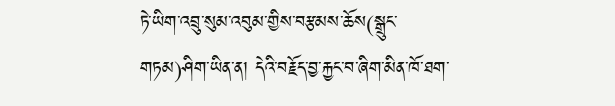ཏེ་ཡིག་འབྲུ་སུམ་འབུམ་གྱིས་བརྩམས་ཆོས(སྒྲུང་གཏམ)ཤིག་ཡིན་ན། དེའི་བརྗོད་བྱ་རྐྱང་བ་ཞིག་མིན་ཁོ་ཐག་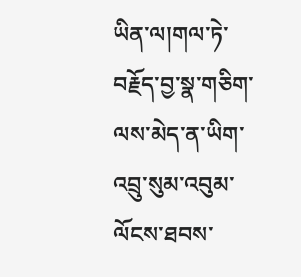ཡིན་ལ།གལ་ཏེ་བརྗོད་བྱ་སྣ་གཅིག་ལས་མེད་ན་ཡིག་འབྲུ་སུམ་འབུམ་ལོངས་ཐབས་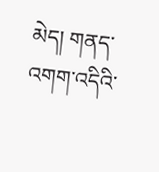མེད། གནད་འགག་འདིའི་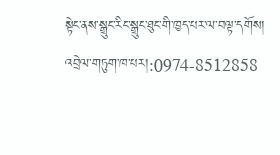སྟེང་ནས་སྒྲུང་རིང་སྒྲུང་ཐུང་གི་ཁྱད་པར་ལ་བལྟ་དགོས།
འབྲེལ་གཏུག་ཁ་པར།:0974-8512858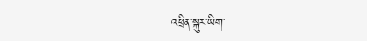འཕྲིན་སྐུར་ཡིག་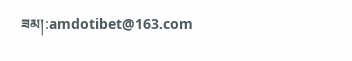ཟམ།:amdotibet@163.com